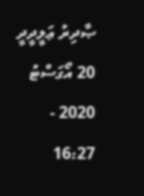ޞާދިރު ޢަލީދީދީ   20 އޯގަސްޓު 2020 - 16:27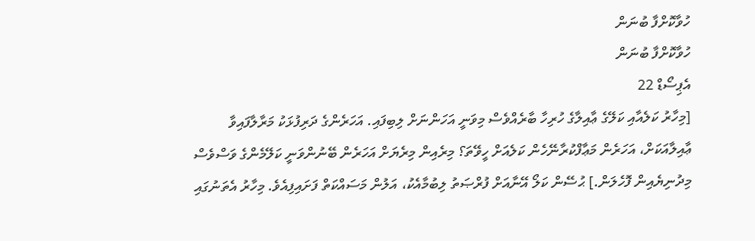ހުވާކޮށްފާ ބުނަން
ހުވާކޮށްފާ ބުނަން
އެޕިސޯޑް 22
[މިހާރު ކަލެއާއި ކަލޭގެ ޢާއިލާގެ ހުރިހާ ބާރެއްވެސް މިވަނީ އަހަންނަށް ލިބިފައި. އަހަރެންގެ ދަރިފުޅަކު މަރާލާފައިވާ ޢާއިލާއަކަށް، އަހަރެން މަޢާފްކުރާނޭހެން ކަލެއަށް ހީވޭތަ؟ މިރެއިން މިރެޔަށް އަހަރެން ބޭނުންވަނީ ކަލޭމެންގެ ވަސްވެސް މިދުނިޔެއިން ފޮހެލަން.] ޙުސޭން ކަލޯ އޭނާއަށް ފުރްޞަތު ލިބުމާއެކު، އަލުން މަސައްކަތް ފަށައިފިއެވެ. މިހާރު އެތަނުގައި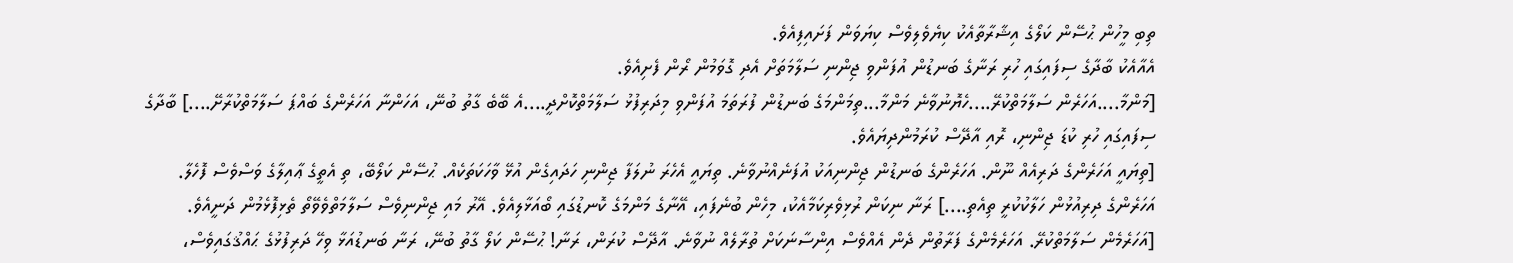ތިބި މީހުން ޙުސޭން ކަލޯގެ އިޝާރާތާއެކު ކިޔެވެލިވެސް ކިޔަވަން ފަށައިފިއެވެ.
އެއާއެކު ބާދާގެ ސިފައިގައި ހުރި ރަނާގެ ބަނޑުން އުފަންވި ޖިންނި ސަލާމަތަށް އެދި ގޮވަމުން ރޯން ފެށިއެވެ.
[މަންމާ....އަހަރެން ސަލާމަތްކުރޭ....ހެޔޮނުވާނެ މަންމާ...ތިމަންމަގެ ބަނޑުން ފުރަތަމަ އުފަންވި މިދަރިފުޅު ސަލާމަތްކޮށްދީ....އެ ބޭބެ ގާތު ބުނޭ، އަހަންނާ އަހަރެންގެ ބައްޕަ ސަލާމަތްކުރާށޭ....] ބާދާގެ ސިފައިގައި ހުރި ކުޑަ ޖިންނި، ރޮއި އާދޭސް ކުރަމުންދިޔައެވެ.
[ތިޔައީ އަހަރެންގެ ދަރިއެއް ނޫން. އަހަރެންގެ ބަނޑުން ޖިންނިއަކު އުފަނެއްނުވާނެ. ތިޔައީ އެހެރަ ނުލަފާ ޖިންނި ހަދައިގެން އުޅޭ ވާހަކަތަކެއް. ޙުސޭން ކަލޯބޭ، ތި އެތީގެ ޢާއިލާގެ ވަސްވެސް ފޮހެލާ. އަހަރެންގެ ދިރިއުޅުން ހަލާކުކުރީ ތިއެތި....] ރަނާ ނިކަން ރުޅިވެރިކަމާއެކު، މިހެން ބުނެފައި، އޭނާގެ މަންމަގެ ކޮނޑުގައި ބޯއަޅާލިއެވެ. އޭރު މައި ޖިންނިވެސް ސަލާމަތްވެވޭތޯ ތެޅިފޮޅެމުން ދަނީއެވެ.
[އަހަރެމެން ސަލާމަތްކުރޭ. އަހަރެމެންގެ ފަރާތުން ދެން އެއްވެސް އިންސާނަކަށް ތުރާލެއް ނުވާނެ. އާދޭސް ކުރަން، ރަނާ! ޙުސޭން ކަލޯ ގާތު ބުނޭ، ރަނާ ބަނޑުއަޅާ ވިހޭ ދަރިފުޅުގެ ޙައްޤުގައިވެސް،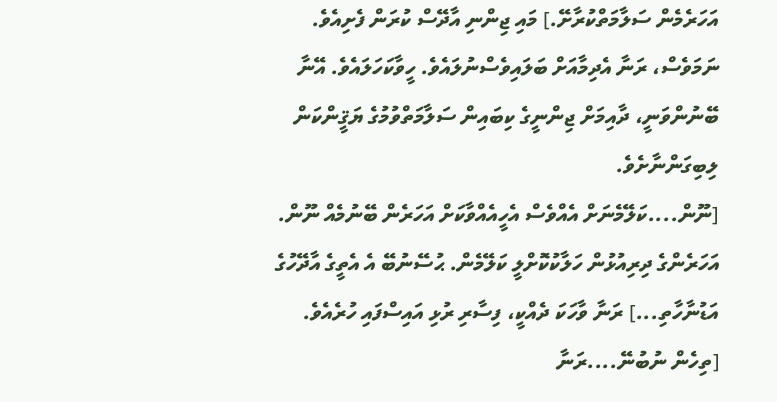އަހަރެމެން ސަލާމަތްކުރާށޭ.] މައި ޖިންނި އާދޭސް ކުރަން ފެށިއެވެ. ނަމަވެސް، ރަނާ އެދިމާއަށް ބަލައިވެސްނުލައެވެ. ހީވާކަހަލައެވެ. އޭނާ ބޭނުންވަނީ، ދާއިމަށް ޖިންނީގެ ކިބައިން ސަލާމަތްވުމުގެ ޔަޤީންކަން ލިބިގަންނާށެވެ.
[ނޫން....ކަލޭމެނަށް އެއްވެސް އެހީއެއްވާކަށް އަހަރެން ބޭނުމެއް ނޫން. އަހަރެންގެ ދިރިއުޅުން ހަލާކުކޮށްލީ ކަލޭމެން. ޙުސޭނުބޭ އެ އެތީގެ އާދޭހުގެ އަޑުނާހާތި...] ރަނާ ވާހަކަ ދެއްކީ، ފިސާރި ރުޅި އައިސްފައި ހުރެއެވެ.
[ތިހެން ނުބުނޭ....ރަނާ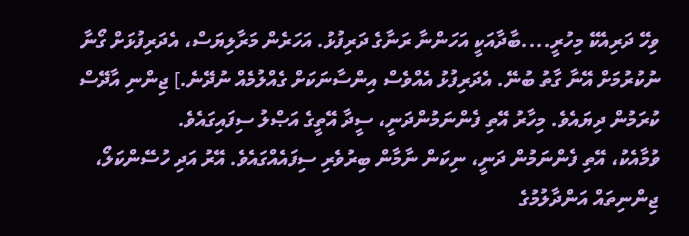ވިހޭ ދަރިއެކޭ މިހުރީ....ބާދާއަކީ އަހަންނާ ރަނާގެ ދަރިފުޅު. އަހަރެން މަރާލިޔަސް، އެދަރިފުޅަށް ގޯނާ ނުކުރުމަށް އޭނާ ގާތު ބުނޭ. އެދަރިފުޅު އެއްވެސް އިންސާނަކަށް ގެއްލުމެއް ނުދޭނެ.] ޖިންނި އާދޭސް ކުރަމުން ދިޔައެވެ. މިހާރު އޭތި ފެންނަމުންދަނީ، ސީދާ އޭތީގެ އަޞްލު ސިފައިގައެވެ.
ވުމާއެކު، އޭތި ފެންނަމުން ދަނީ، ނިކަން ނާމާން ބިރުވެރި ސިފައެއްގައެވެ. އޭރު އަދި ހުސޭންކަލޯ، ޖިންނިތައް އަންދާލުމުގެ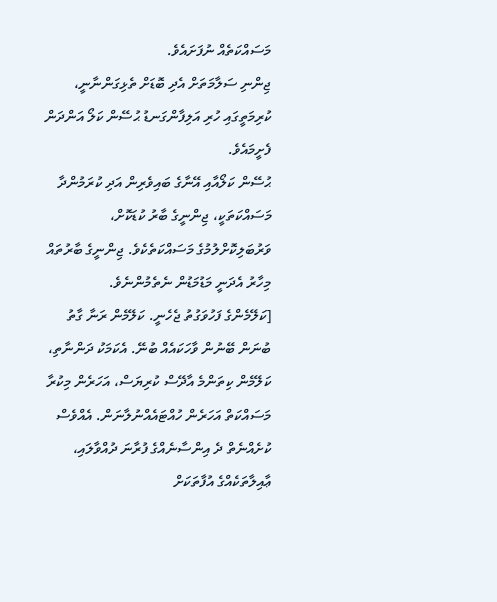މަސައްކަތެއް ނުފަށައެވެ.
ޖިންނި ސަލާމަތަށް އެދި ބޮޑަށް ތެޅިގަންނާނީ، ކުރިމަތީގައި ހުރި އަލިފާންގަނޑު ޙުސޭން ކަލޯ އަންދަން ފެށީމައެވެ.
ޙުސޭން ކަލޯއާއި އޭނާގެ ބައިވެރިން އަދި ކުރަމުންދާ މަސައްކަތަކީ، ޖިންނީގެ ބާރު ކުޑަކޮށް، ވަރުބަލިކޮށްލުމުގެ މަސައްކަތެކެވެ. ޖިންނީގެ ބާރުތައް މިހާރު އެދަނީ މަޑުމަޑުން ނެތެމުންނެވެ.
[ކަލޭމެންގެ ފަހުވަގުތު ޖެހެނީ. ކަލޭމެން ރަނާ ގާތު ބުނަން ބޭނުން ވާހަކައެއް ބުނޭ. އެކަމަކު ދަންނާތި، ކަލޭމެން ކިތަންމެ އާދޭސް ކުރިޔަސް، އަހަރެން މިކުރާ މަސައްކަތް އަހަރެން ހުއްޓައެއްނުލާނަން. އެއްވެސް ކުށެއްނެތް ދެ އިންސާނެއްގެ ފުރާނަ ދުއްވާލައި، ޢާއިލާތަކެއްގެ އުފާތަކަށް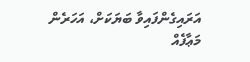އަރައިގެންފައިވާ ބަޔަކަށް، އަހަރެން މަޢާފެއް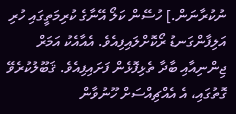ނުކުރާނަން.] ހުސޭން ކަލޯ އޭނާގެ ކުރިމަތީގައި ހުރި އަލިފާންގަނޑު ރޯކޮށްލައިފިއެވެ. އެއާއެކު އަމަރް ޖިންނިއާއި ބާދާ ތެޅިފޮޅެން ފަށައިފިއެވެ. ޤަބޫލުކުރެވޭ ގޮތުގައި، އެ އެއްޗިއްސަށް ހޫނުވާން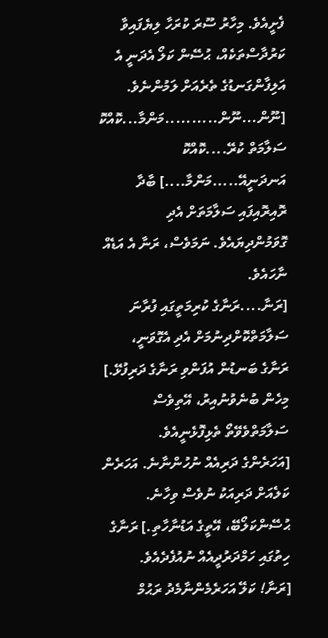ފެށީއެވެ. މިހާރު ސޫރަ ކުރަހާ ލިޔެފައިވާ ކަރުދާސްތަކެއް، ޙުސޭން ކަލޯ އެދަނީ އެ އަލިފާންގަނޑުގެ ތެރެއަށް ލަމުންނެވެ.
[ނޫން...ނޫން..........މަންމާ...ކޮއްކޮ ސަލާމަތް ކުރޭ....ކޮއްކޮ އަނދަނީއޭ.....މަންމާ....] ބާދާ ރޮއިރޮއިފައި ސަލާމަތަށް އެދި ގޮވަމުންދިޔައެވެ. ނަމަވެސް، ރަނާ އެ އަޑެއް ނާހައެވެ.
[ރަނާ....ރަނާގެ ކުރިމަތީގައި ފުރާނަ ސަލާމަތްކޮށްދިނުމަށް އެދި އެގޮވަނީ، ރަނާގެ ބަނޑުން އުފަންވި ރަނާގެ ދަރިފުޅޭ.] މިހެން ބުނެވުނުއިރު، އޭތިވެސް ސަލާމަތްވެވޭތޯ ތެޅިފޮޅެނީއެވެ.
[އަހަރެންގެ ދަރިއެއް ނުހުންނާނެ. އަހަރެން ކަލެއަށް ދަރިއަކު ނުވެސް ވިހާނެ. ޙުސޭންކަލޯބޭ، އޭތީގެ އަޑުނާހާތި.] ރަނާގެ ހިތުގައި ހަމްދަރުދީއެއް ނުއުފެދެއެވެ.
[ރަނާ! ކަލޭ އަހަރެމެންނާމެދު ރަޙުމް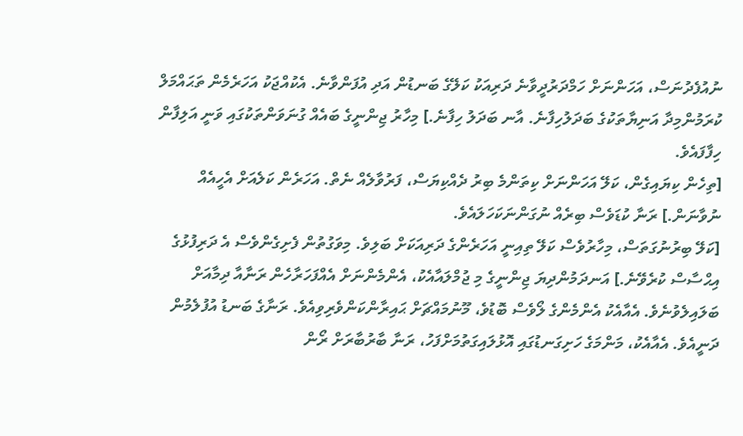ނުއުފެދުނަސް، އަހަންނަށް ހަމްދަރުދީވާނެ ދަރިއަކު ކަލޭގެ ބަނޑުން އަދި އުފަންވާނެ. އެކުއްޖަކު އަހަރެމެން ތަޙައްމަލް ކުރަމުންމިދާ އަނިޔާތަކުގެ ބަދަލުހިފާނެ. އާނ ބަދަލު ހިފާނެ.] މިހާރު ޖިންނީގެ ބައެއް ގުނަވަންތަކުގައި ވަނީ އަލިފާން ހިފާފައެވެ.
[ތިހެން ކިޔައިގެން، ކަލޭ އަހަންނަށް ކިތަންމެ ބިރު ދެއްކިޔަސް، ފަރުވާލެއް ނެތް. އަހަރެން ކަލެއަށް އެހީއެއް ނުވާނަން.] ރަނާ ކުޑަވެސް ބިރެއް ނުގަންނަކަހަލައެވެ.
[ކަލޭ ބިރުނުގަތަސް، މިހާރުވެސް ކަލޭ ތިއިނީ އަހަރެންގެ ދަރިއަކަށް ބަލިވެ. މިވަގުތުން ފެށިގެންވެސް އެ ދަރިފުޅުގެ އިޙްސާސް ކުރެވޭނެ.] އަނދަމުންދިޔަ ޖިންނީގެ މި ޖުމްލައާއެކު، އެންމެންނަށް އެއްފަހަރާހެން ރަނާއާ ދިމާއަށް ބަލައިލެވުނެވެ. އެއާއެކު އެންމެންގެ ލޯވެސް ބޮޑުވެ، މޫނުމައްޗަށް ޙައިރާންކަންވެރިވިއެވެ. ރަނާގެ ބަނޑު އުފުލެމުން ދަނީއެވެ. އެއާއެކު، މަންމަގެ ހަށިގަނޑުގައި އޮޅުލައިގަތުމަށްފަހު، ރަނާ ބާރުބާރަށް ރޯން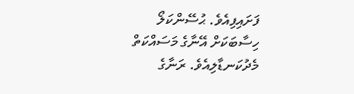ފަށައިފިއެވެ. ޙުސޭންކަލޯ ހިސާބަކަށް އޭނާގެ މަސައްކަތް މެދުކަނޑާލިއެވެ. ރަނާގެ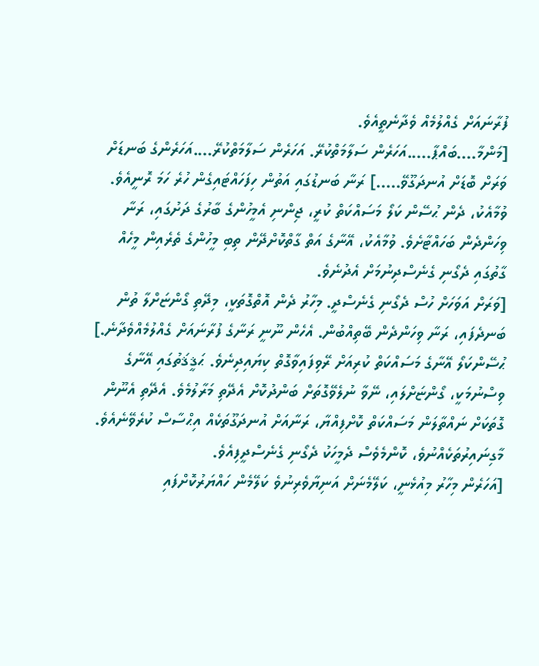ފުރާނައަށް ގެއްލުމެއް ވެދާނެތީއެވެ.
[މަންމާ....ބައްޕާ.....އަހަރެން ސަލާމަތްކުރޭ. އަހަރެން ސަލާމަތްކުރޭ....އަހަރެންގެ ބަނޑަށް ވަރަށް ބޮޑަށް އުނދަގޫވޭ.....] ރަނާ ބަނޑުގައި އަތުން ހިފަހައްޓައިގެން ހުރެ ހަމަ ރޮނީއެވެ.
ވުމާއެކު، ދެން ޙުސޭން ކަލޯ މަސައްކަތް ކުރީ، ޖިންނި އެމީހުންގެ ބާރުގެ ދަށުގައި، ރަނާ ވިހަންދެން ބަހައްޓާށެވެ. ވުމާއެކު، އޭނާގެ އަތް ގާތްކޮށްދޭން ތިބި މީހުންގެ ތެރެއިން މީހެއް ގާތުގައި ދެގޯނި ގެނެސްދިނުމަށް އެދުނެވެ.
[ވަރަށް އަވަހަށް ހުސް ދެގޯނި ގެނެސްދީ. މިހާރު ދެން އޮތްގޮތަކީ، މިދޭތި ގޯންޏަށްލާ ތުން ބަނދެފައި، ރަނާ ވިހަންދެން ބޭތިއްބުން. އެހެން ނޫނީ ރަނާގެ ފުރާނައަށް ގެއްލުމެއްވެދާނެ.] ޙުސޭންކަލޯ އޭނާގެ މަސައްކަތް ކުރިއަށް ރޭވިފައިވާގޮތް ކިޔައިދިނެވެ. ޙަޤީޤަތުގައި އޭނާގެ ވިސްނުމަކީ، ގޯންޏަށްލައި، ނޭވާ ނުލެވޭގޮތަށް ބަންދުކޮށް އެދޭތި މަރާލުމެވެ. އެދޭތި އެނޫން ގޮތަކަށް ނައްތާލަން މަސައްކަތް ކޮށްފިއްޔާ، ރަނާއަށް އުނދަގޫތަކެއް އިޙްސާސް ކުރެވޭނެއެވެ. މާގިނައިރުތަކެއްނުވެ، ކޮންމެވެސް ދެމީހަކު ދެގޯނި ގެނެސްދީފިއެވެ.
[އަހަރެން މިހާރު މިއުޅެނީ، ކަލޭމެނަށް އަނިޔާވެރިނުވެ ކަލޭމެން ހައްޔަރުކޮށްފައި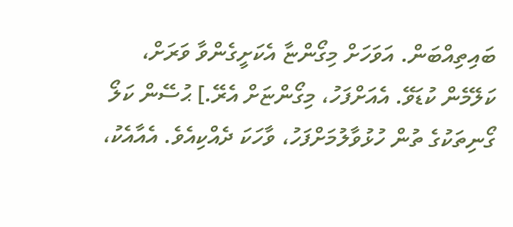ބައިތިއްބަން. އަވަހަށް މިގޯންޏާ އެކަށީގެންވާ ވަރަށް، ކަލޭމެން ކުޑަވޭ. އެއަށްފަހު، މިގޯންޏަށް އެރޭ.] ޙުސޭން ކަލޯ ގޯނިތަކުގެ ތުން ހުޅުވާލުމަށްފަހު، ވާހަކަ ދެއްކިއެވެ. އެއާއެކު،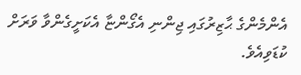އެންމެންގެ ޙާޒިރުގައި ޖިންނި އެގޯންޏާ އެކަށީގެންވާ ވަރަށް ކުޑަވިއެވެ.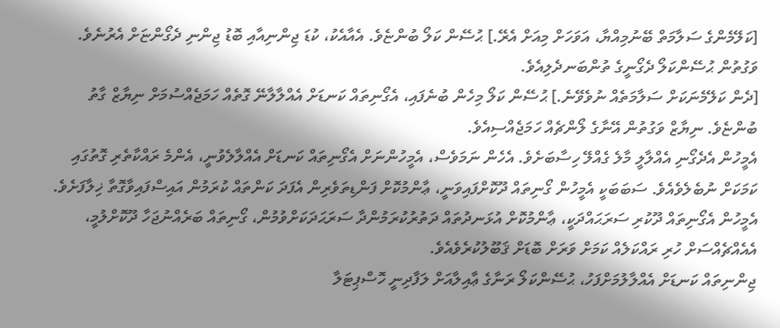[ކަލޭމެންގެ ސަލާމަތް ބޭނުމިއްޔާ، އަވަހަށް މިއަށް އެރޭ.] ޙުސޭން ކަލޯ ބުންޏެވެ. އެއާއެކު، ކުޑަ ޖިންނިއާއި ބޮޑު ޖިންނި ދެގޯންޏަށް އެރުނެވެ.
ވަގުތުން ޙުސޭންކަލޯ ދެގޯނީގެ ތުންބަނދެލިއެވެ.
[ދެން ކަލޭމެނަކަށް ސަލާމަތެއް ނުވެވޭނެ.] ޙުސޭން ކަލޯ މިހެން ބުނެފައި، އެގޯނިތައް ކަނޑަށް އެއްލާލާނޭ ގޮތެއް ހަމަޖެއްސުމަށް ނިޔާޒް ގާތު ބުންޏެވެ. ނިޔާޒް ވަގުތުން އޭނާގެ ލޯންޗެއް ހަމަޖެއްސިއެވެ.
އެމީހުން އެދެގޯނި އެއްލާލީ މާލެ ގެއްލޭ ހިސާބަށެވެ. އެހެން ނަމަވެސް، އެމީހުންނަށް އެގޯނިތައް ކަނޑަށް އެއްލާލެވުނީ، އެންމެ ރައްކާތެރި ގޮތުގައި ކަމަކަށް ނުބެލެވެއެވެ. ސަބަބަކީ އެމީހުން ގޯނިތައް ދޫކޮށްފައިވަނީ، ޢާންމުކޮށް ފަންޑިތަވެރިން އެފަދަ ކަންތައް ކުރަމުން އައިސްފައިވާގޮތާ ޚިލާފަށެވެ. އެމީހުން އެގޯނިތައް ދޫކުރި ސަރަޙައްދަކީ، ޢާންމުކޮށް އުޅަނދުތައް ދަތުރުކުރަމުންދާ ސަރަޙަދަކަށްވުމުން، ގޯނިތައް ބަރެއްނުޖަހާ ދޫކޮށްލުމީ، އެއެއްޗެއްސަށް ހުރި ރައްކަލެއް ކަމަށް ވަރަށް ބޮޑަށް ޤަބޫލުކުރެވެއެވެ.
ޖިންނިތައް ކަނޑަށް އެއްލާލުމަށްފަހު، ޙުސޭންކަލޯ ރަނާގެ ޢާއިލާއަށް ލަފާދިނީ ހޮސްޕިޓަލާ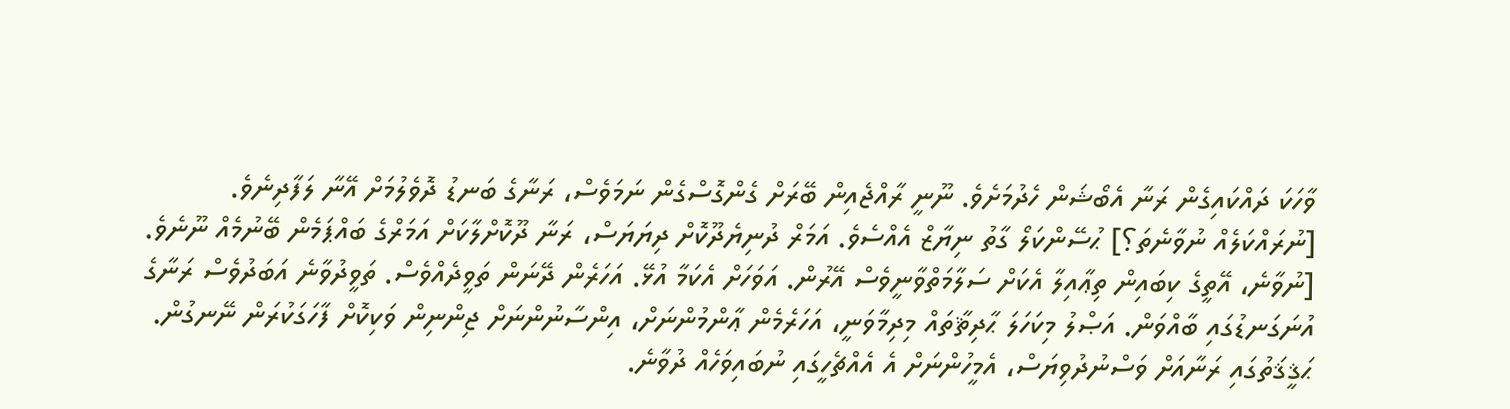ވާހަކަ ދައްކައިގެން ރަނާ އެބޯޝަން ހެދުމަށެވެ. ނޫނީ ރާއްޖެއިން ބޭރަށް ގެންގޮސްގެން ނަމަވެސް، ރަނާގެ ބަނޑު ދޮވެލުމަށް އޭނާ ލަފާދިނެވެ.
[ނުރައްކަލެއް ނުވާނެތަ؟] ޙުސޭންކަލޯ ގާތު ނިޔާޒް އެއްސެވެ. އަމަރް ދުނިޔެދޫކޮށް ދިޔަޔަސް، ރަނާ ދޫކޮށްލާކަށް އަމަރްގެ ބައްޕަމެން ބޭނުމެއް ނޫނެވެ.
[ނުވާނެ، އޭތީގެ ކިބައިން ތިޢާއިލާ އެކަށް ސަލާމަތްވާނީވެސް އޭރުން. އަވަހަށް އެކަމާ އުޅޭ. އަހަރެން ދޭނަން ތަވީދެއްވެސް. ތަވީދުވާނެ އަބަދުވެސް ރަނާގެ އުނަގަނޑުގައި ބާއްވަން. އަޞްލު މިކަހަލަ ޙާދިޘާތައް މިދިމާވަނީ، އަހަރެމެން ޢާންމުންނަށް، އިންސާނުންނަށް ޖިންނިން ވަކިކޮށް ފާހަގަކުރަން ނޭނގުން. ޙަޤީޤަތުގައި ރަނާއަށް ވަސްނުދުވިޔަސް، އެމީހުންނަށް އެ އެއްޗެހީގައި ނުބައިވަހެއް ދުވާނެ.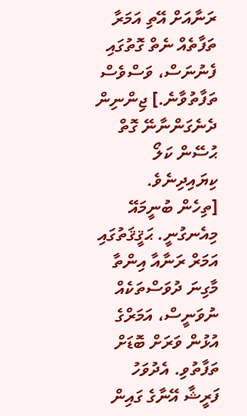ރަނާއަށް އޭތި އަމަރާ ތަފާތެއް ނެތް ގޮތުގައި ފެނުނަސް، ވަސްވެސް ތަފާތުވާނެ.] ޖިންނިން ދެނެގަންނާނޭ ގޮތް ޙުސޭން ކަލޯ ކިޔައިދިނެވެ.
[ތިހެން ބުނީމައޭ މިއެނގުނީ. ޙަޤީޤަތުގައި އަމަރް ރަނާއާ އިންތާ މާގިނަ ދުވަސްތަކެއް ނުވަނީސް، އަމަރްގެ އުޅުން ވަރަށް ބޮޑަށް ތަފާތުވި. އެދުވަހު ފަރީޝާ އޭނާގެ ގައިން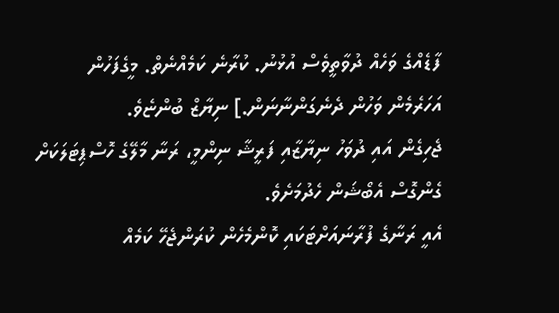ފާޑެއްގެ ވަހެއް ދުވާތީވެސް އުޅުނު. ކުރާނެ ކަމެއްނެތް. މީގެފަހުން އަހަރެމެން ވަހުން ދެނެގަންނާނަން.] ނިޔާޒް ބުންޏެވެ.
ޖެހިގެން އައި ދުވަހު ނިޔާޒާއި ފަރީޝާ ނިންމީ، ރަނާ މާލޭގެ ހޮސްޕިޓަލަކަށް ގެންގޮސް އެބޯޝަން ހެދުމަށެވެ.
އެއީ ރަނާގެ ފުރާނައަށްޓަކައި ކޮންމެހެން ކުރަންޖެހޭ ކަމެއް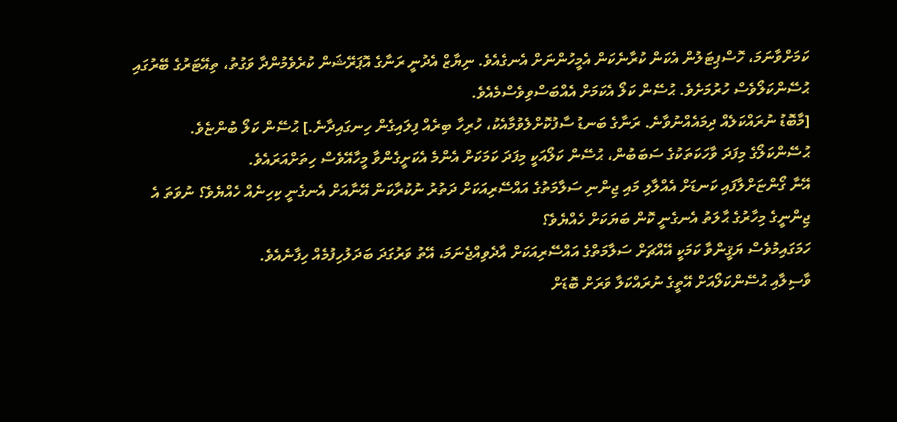ކަމަށްވާނަމަ، ހޮސްޕިޓަލުން އެކަން ކުރާނެކަން އެމީހުންނަށް އެނގެއެވެ. ނިޔާޒް އެދުނީ ރަނާގެ އޮޕަރޭޝަން ކުރެވެމުންދާ ވަގުތު، ތިއޭޓަރުގެ ބޭރުގައި ޙުސޭންކަލޯވެސް ހުރުމަށެވެ. ޙުސޭން ކަލޯ އެކަމަށް އެއްބަސްވިވެސްމެއެވެ.
[މާބޮޑު ނުރައްކަލެއް ދިމައެއްނުވާނެ. ރަނާގެ ބަނޑު ސާފުކޮށްލެވުމާއެކު، ހުރިހާ ބިރެއް ފިލައިގެން ހިނގައިދާނެ.] ޙުސޭން ކަލޯ ބުންޏެވެ. ޙުސޭންކަލޯގެ މިފަދަ ވާހަކަތަކުގެ ސަބަބުން، ޙުސޭން ކަލޯއަކީ މިފަދަ ކަމަކަށް އެންމެ އެކަށީގެންވާ މީހާއޭވެސް ހިތަށްއަރައެވެ.
އޭނާ ގޯންޏަށްލާފައި ކަނޑަށް އެއްލާލި މައި ޖިންނި ސަލާމަތުގެ އައްސޭރިއަކަށް ދަތުރު ނުކުރާކަން އޭނާއަށް އެނގެނީ ކިހިނެއް ހެއްޔެވެ؟ ނުވަތަ އެ ޖިންނީގެ މިހާރުގެ ޙާލަތު އެނގެނީ ކޮން ބަޔަކަށް ހެއްޔެވެ؟
ހަމަގައިމުވެސް ޔަޤީންވާ ކަމަކީ އޭއްޗަށް ސަލާމަތްގެ އައްސޭރިއަކަށް އާދެވިއްޖެނަމަ، އޭތު ވަރުގަދަ ބަދަލުހިފުމެއް ހިފާނެއެވެ.
ވާސިލާއި ޙުސޭންކަލޯއަށް އޭތީގެ ނުރައްކަލާ ވަރަށް ބޮޑަށް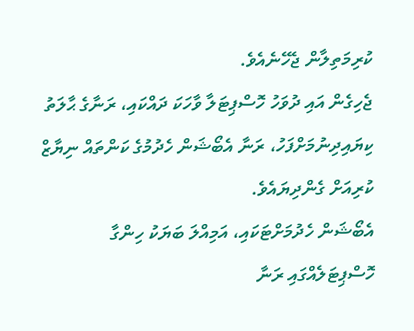ކުރިމަތިލާން ޖެހޭނެއެވެ.
ޖެހިގެން އައި ދުވަހު ހޮސްޕިޓަލާ ވާހަކަ ދައްކައި، ރަނާގެ ޙާލަތު ކިޔައިދިނުމަށްފަހު، ރަނާ އެބޯޝަން ހެދުމުގެ ކަންތައް ނިޔާޒް ކުރިއަށް ގެންދިޔައެވެ.
އެބޯޝަން ހެދުމަށްޓަކައި، އަމިއްލަ ބަޔަކު ހިންގާ ހޮސްޕިޓަލެއްގައި ރަނާ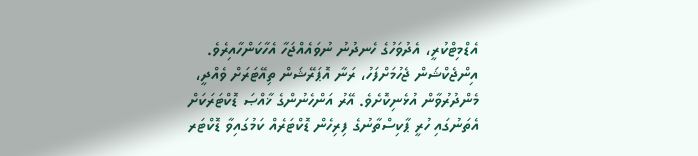އެޑްމިޓްކުރީ، އެދުވަހުގެ ހެނދުނު ނުވައެއްޖަހާ އެހާކަންހާއިރެވެ.
އިންޖެކްޝަން ޖެހުމަށްފަހު، ރަނާ އޮޕަރޭޝަން ތިއޭޓަރަށް ވެއްދީ، މެންދުރުވާން އުޅެނިކޮށެވެ. އޭރު އަންހެނުންގެ ޚާއްޞަ ޑޮކްޓަރަކަށް އެތަނުގައި ހުރީ ޕާކިސްތާނުގެ ފިރިހެން ޑޮކްޓަރެއް ކަމުގައިވާ ޑޮކްޓަރ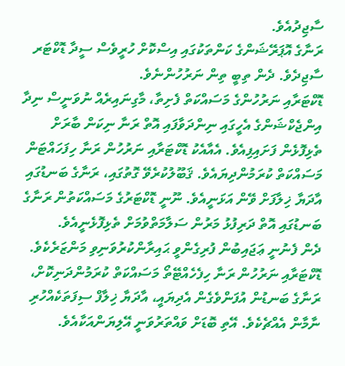ސާޖިދުއެވެ.
ރަނާގެ އޮޕަރޭޝަންގެ ކަންތަކުގައި އިސްކޮށް ހުރީވެސް ސީދާ ޑޮކްޓަރ ސާޖިދެވެ. ދެން ތިބީ ތިން ނަރުހުންނެވެ.
ޑޮކްޓަރާއި ނަރުހުންގެ މަސައްކަތް ފެށިތާ، މާގިނައިރެއް ނުވަނީސް ނިދާ އިންޖެކްޝަންގެ އެހީގައި ނިންދަވާފައި އޮތް ރަނާ ނިކަން ބާރަށް ތެޅިފޮޅެން ފަށައިފިއެވެ. އެއާއެކު ޑޮކްޓަރާއި ނަރުހުން ރަނާ ހިފަހައްޓަން މަސައްކަތް ކުރަމުންދިޔައެވެ. ޤަބޫލުކުރެވޭ ގޮތުގައި، ރަނާގެ ބަނޑުގައި އާދަޔާ ޚިލާފަށް ވޭން އަޅަނީއެވެ. ނޫނީ ޑޮކްޓަރުގެ މަސައްކަތުން ރަނާގެ ބަނޑުގައި އޮތް ދަރިފުޅު މަރުން ސަލާމަތްވުމަށް ތެޅިފޮޅެނީއެވެ.
ދެން ފެނުނީ ޢަޖައިބުން ފުރިގެންވީ ޙައިރާންކުރުވަނިވި މަންޒަރެކެވެ. ޑޮކްޓަރާއި ނަރުހުން ރަނާ ހިފެހެއްޓޭތޯ މަސައްކަތް ކުރަމުންދަނިކޮށް، ރަނާގެ ބަނޑުން އުފަންވެގެން އެދިޔައީ، އާދަޔާ ޚިލާފް ސިފަތަކެއްހުރި ނާމާން އެއްޗެކެވެ. އޭތި ބޮޑަށް ވައްތަރުވަނީ އޭލިޔަންއަކާއެވެ.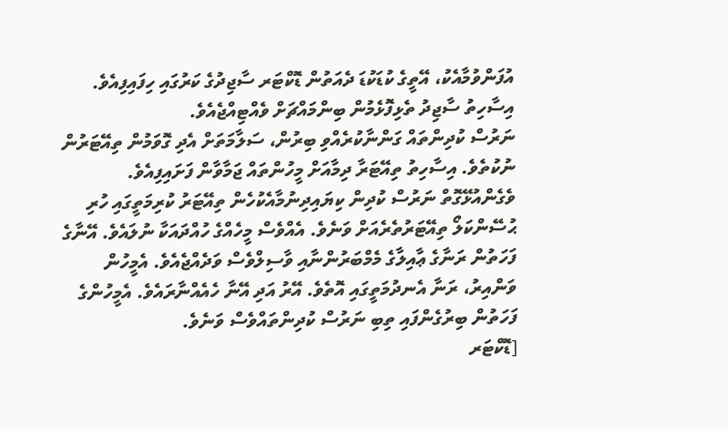އުފަންވުމާއެކު، އޭތީގެ ކުޑަކުޑަ ދެއަތުން ޑޮކްޓަރ ސާޖިދުގެ ކަރުގައި ހިފައިފިއެވެ. އިސާހިތު ސާޖިދު ތެޅިފޮޅެމުން ބިންމައްޗަށް ވެއްޓިއްޖެއެވެ.
ނަރުސް ކުދިންތައް ގަންނާކުރެއްވި ބިރުން، ސަލާމަތަށް އެދި ގޮވަމުން ތިއޭޓަރުން ނުކުތެވެ. އިސާހިތު ތިއޭޓަރާ ދިމާއަށް މީހުންތައް ޖަމާވާން ފަށައިފިއެވެ.
ވެގެންއުޅޭގޮތް ނަރުސް ކުދިން ކިޔައިދިނުމާއެކުހެން ތިއޭޓަރު ކުރިމަތީގައި ހުރި ޙުސޭންކަލޯ ތިއޭޓަރުތެރެއަށް ވަނެވެ. އެއްވެސް މީހެއްގެ ހުއްދައަކާ ނުލައެވެ. އޭނާގެ ފަހަތުން ރަނާގެ ޢާއިލާގެ މެމްބަރުންނާއި ވާސިލްވެސް ވަދެއްޖެއެވެ. އެމީހުން ވަންއިރު، ރަނާ އެނދުމަތީގައި އޮތެވެ. އޭރު އަދި އޭނާ ހެއެއްނާރައެވެ. އެމީހުންގެ ފަހަތުން ބިރުގެންފައި ތިބި ނަރުސް ކުދިންތައްވެސް ވަނެވެ.
[ޑޮކްޓަރ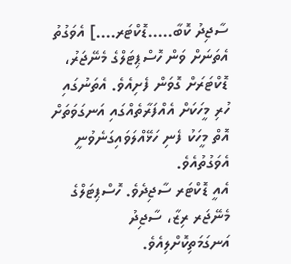ސާޖިދު ކޮބާ.....ޑޮކްޓަރ....] އެވަގުތު އެތަނަށް ވަން ހޮސްޕިޓަލްގެ މެނޭޖަރު، ޑޮކްޓަރަށް ގޮވަން ފެށިއެވެ. އެތަނުގައި ހުރި މީހަކަށް އެއްފަރާތެއްގައި އަނގަވަތަށް އޮތް މީހަކު ފެނި ހަޅޭއްލަވައިގަނެވުނީ އެވަގުތުއެވެ.
އެއީ ޑޮކްޓަރ ސާޖިދެވެ. ހޮސްޕިޓަލްގެ މެނޭޖަރ ރިޒާ، ސާޖިދު އަނގަމަތިކޮށްލިއެވެ.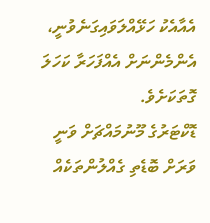އެއާއެކު ހަޅޭއްލަވައިގަނެވުނީ، އެންމެންނަށް އެއްފަހަރާ ކަހަލަ ގޮތަކަށެވެ.
ޑޮކްޓަރުގެ މޫނުމައްޗަށް ވަނީ ވަރަށް ބޮޑެތި ގެއްލުންތަކެއް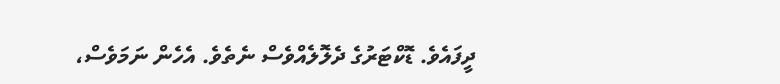ދީފައެވެ. ޑޮކްޓަރުގެ ދެލޮލެއްވެސް ނެތެވެ. އެހެން ނަމަވެސް،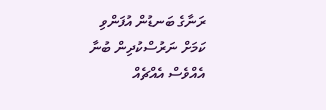ރަނާގެ ބަނޑުން އުފަންވި ކަމަށް ނަރުސްކުދިން ބުނާ އެއްވެސް އެއްޗެއް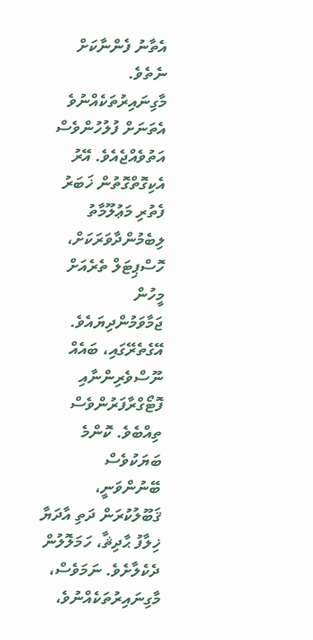އެތާނު ފެންނާކަށް ނެތެވެ.
މާގިނައިރުތަކެއްނުވެ އެތަނަށް ފުލުހުންވެސް އަތުވެއްޖެއެވެ. އޭރު އެކިގޮތްގޮތުން ޚަބަރު ފެތުރި މަޢުލޫމާތު ލިބެމުންދާވަރަކަށް، ހޮސްޕިޓަލް ތެރެއަށް މީހުން ޖަމާވަމުންދިޔައެވެ. އޭގެތެރޭގައި، ބައެއް ނޫސްވެރިންނާއި ފޮޓޯގްރާފަރުންވެސް ތިއްބެވެ. ކޮންމެ ބަޔަކުވެސް ބޭނުންވަނީ، ޤަބޫލުކުރަން ދަތި އާދަޔާ ޚިލާފު ޙާދިޘާ، ހަމަލޮލުން ދެކެލާށެވެ. ނަމަވެސް، މާގިނައިރުތަކެއްނުވެ،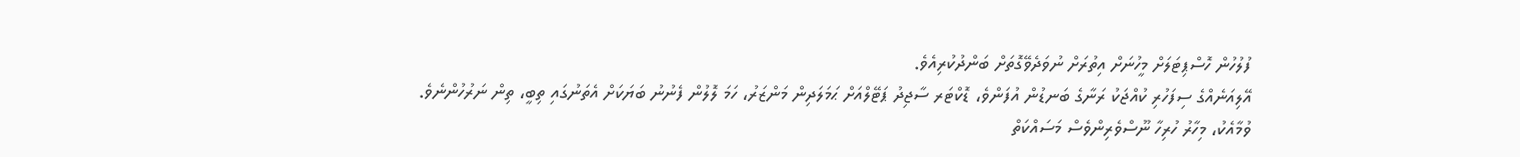ފުލުހުން ހޮސްޕިޓަލަށް މީހުނަށް އިތުރަށް ނުވަދެވޭގޮތަށް ބަންދުކުރިއެވެ.
އޭލިއަނެއްގެ ސިފަހުރި ކުއްޖަކު ރަނާގެ ބަނޑުން އުފަންވެ، ޑޮކްޓަރ ސާޖިދު ޕަޓޭލްއަށް ޙަމަލަދިން މަންޒަރު، ހަމަ ލޮލުން ފެނުނު ބަޔަކަށް އެތަނުގައި ތިބީ، ތިން ނަރުހުންނެވެ.
ވުމާއެކު، މިހާރު ހުރިހާ ނޫސްވެރިންވެސް މަސައްކަތް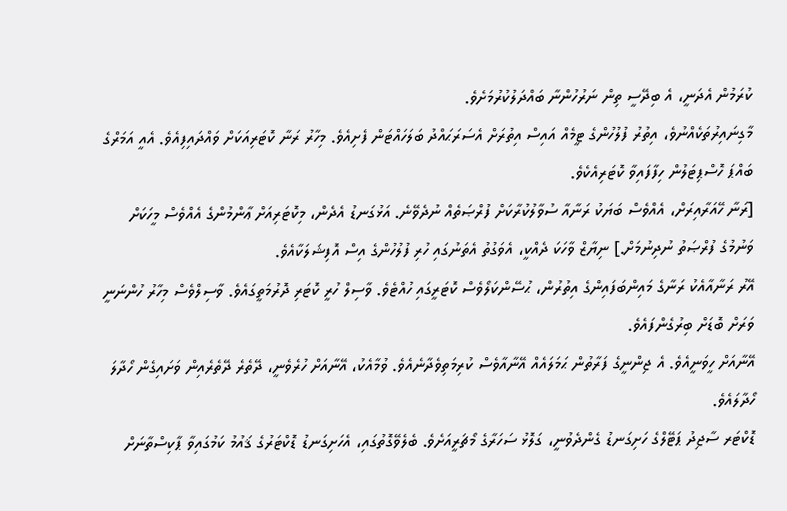ކުރަމުން އެދަނީ، އެ ބިދޭސީ ތިން ނަރުހުންނާ ބައްދަލުކުރުމަށެވެ.
މާގިނައިރުތަކެއްނުވެ، އިތުރު ފުލުހުންގެ ޓީމެއް އައިސް އިތުރަށް އެސަރަޙައްދު ބަލަހައްޓަން ފެށިއެވެ. މިހާރު ރަނާ ކޮޓަރިއަކަށް ވައްދައިފިއެވެ. އެއީ އަމަރްގެ ބައްޕަ ހޮސްޕިޓަލުން ހިފާފައިވާ ކޮޓަރިއެކެވެ.
[ރަނާ ހޭއަރާއިރަށް، އެއްވެސް ބަޔަކު ރަނާއާ ސުވާލުކުރާކަށް ފުރްޞަތެއް ނުދެވޭނެ. އަޅުގަނޑު އެދެން، މިކޮޓަރިއަށް ޢާންމުންގެ އެއްވެސް މީހަކަށް ވަނުމުގެ ފުރްޞަތު ނުދިނުމަށް.] ނިޔާޒް ވާހަކަ ދެއްކީ، އެވަގުތު އެތަނުގައި ހުރި ފުލުހުންގެ އިސް އޮފިޝަލަކާއެވެ.
އޭރު ރަނާއާއެކު ރަނާގެ މައިންބަފައިންގެ އިތުރުން، ޙުސޭންކަލޯވެސް ކޮޓަރީގައި ހުއްޓެވެ. ވާސިލް ހުރީ ކޮޓަރި ދޮރުމަތީގައެވެ. ވާސިލްވެސް މިހާރު ހުންނަނީ ވަރަށް ބޮޑަށް ބިރުގެންފައެވެ.
އޭނާއަށް ހީވަނީއެވެ. އެ ޖިންނީގެ ފަރާތުން ޙަމަލައެއް އޭނާއާވެސް ކުރިމަތިވެދާނެއެވެ. ވުމާއެކު، އޭނާއަށް ހުރެވެނީ، ދޭތެރެ ދޭތެރެއިން ވަށައިގެން ހޯދާލަ ހޯދާލައެވެ.
ޑޮކްޓަރ ސާޖިދު ޕަޓޭލްގެ ހަށިގަނޑު ގެންދެވުނީ، ގަލޮޅު ސަހަރާގެ މޯޗަރީއަށެވެ. ބެލެވޭގޮތުގައި، އެހަށިގަނޑު ޑޮކްޓަރުގެ ޤައުމު ކަމުގައިވާ ޕާކިސްތާނަށް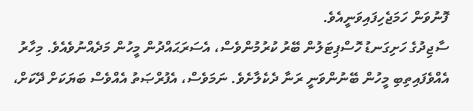ފޮނުވަން ހަމަޖެހިފައިވަނީއެވެ.
ސާޖިދުގެ ހަށިގަނޑު ހޮސްޕިޓަލުން ބޭރު ކުރުމުންވެސް، އެސަރަޙައްދުން މީހުން މަދެއްނުވެއެވެ. މިހާރު އެއްވެފައިތިބި މީހުން ބޭނުންވަނީ ރަނާ ދެކެލާށެވެ. ނަމަވެސް، އެފުރްޞަތު އެއްވެސް ބަޔަކަށް ދޭކަށް،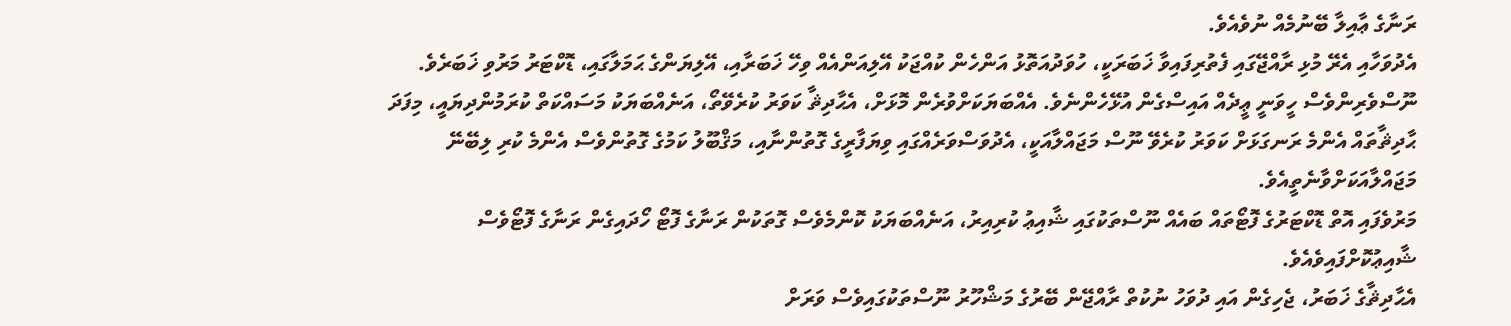ރަނާގެ ޢާއިލާ ބޭނުމެއް ނުވެއެވެ.
އެދުވަހާއި އެރޭ މުޅި ރާއްޖޭގައި ފެތުރިފައިވާ ޚަބަރަކީ، ހުވަދުއަތޮޅު އަންހެން ކުއްޖަކު އޭލިއަންއެއް ވިހޭ ޚަބަރާއި، އޭލިޔަންގެ ޙަމަލާގައި، ޑޮކްޓަރު މަރުވި ޚަބަރެވެ.
ނޫސްވެރިންވެސް ހީވަނީ ޢީދެއް އައިސްގެން އުޅޭހެންނެވެ. އެއްބަޔަކަށްވުރެން މޮޅަށް، އެޙާދިޘާ ކަވަރު ކުރެވޭތޯ، އަނެއްބަޔަކު މަސައްކަތް ކުރަމުންދިޔައީ، މިފަދަ ޙާދިޘާތައް އެންމެ ރަނގަޅަށް ކަވަރު ކުރެވޭ ނޫސް މަޖައްލާއަކީ، އެދުވަސްވަރެއްގައި ވިޔަފާރީގެ ގޮތުންނާއި، މަޤްބޫލު ކަމުގެ ގޮތުންވެސް އެންމެ ކުރި ލިބޭނޭ މަޖައްލާއަކަށްވާނެތީއެވެ.
މަރުވެފައި އޮތް ޑޮކްޓަރުގެ ފޮޓޯތައް ބައެއް ނޫސްތަކުގައި ޝާއިޢު ކުރިއިރު، އަނެއްބަޔަކު ކޮންމެވެސް ގޮތަކުން ރަނާގެ ފޮޓޯ ހޯދައިގެން ރަނާގެ ފޮޓޯވެސް ޝާއިޢުކޮށްފައިވެއެވެ.
އެޙާދިޘާގެ ޚަބަރު، ޖެހިގެން އައި ދުވަހު ނުކުތް ރާއްޖޭން ބޭރުގެ މަޝްހޫރު ނޫސްތަކުގައިވެސް ވަރަށް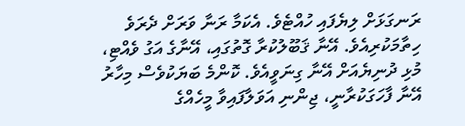ރަނގަޅަށް ލިޔެފައި ހުއްޓެވެ. އެކަމާ ރަނާ ވަރަށް ދެރަވެ ހިތާމަކުރިއެވެ. އޭނާ ޤަބޫލުކުރާ ގޮތުގައި، އޭނާގެ އަގު ވެއްޓި، މުޅި ދުނިޔެއަށް އޭނާ ގިނަވީއެވެ. ކޮންމެ ބަޔަކުވެސް މިހާރު އޭނާ ފާހަގަކުރާނީ، ޖިންނި އަވަލާފައިވާ މީހެއްގެ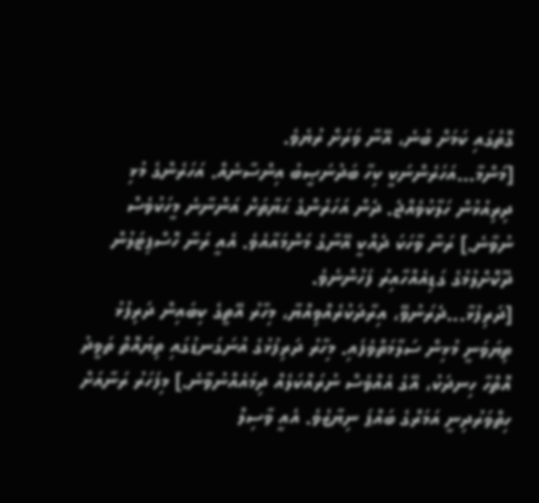ގޮތުގައި ކަމަށް ބުނެ، އޭނާ ވަރަށް ރުޔެވެ.
[މަންމާ...އަހަރެންނަކީ ކިހާ ބަދުނަޞީބު އިންސާނެއް. އަހަރެންގެ މުޅި ދިރިއުޅުން ހަލާކުވެއްޖެ. ދެން އަހަރެންގެ ޙަޔާތަށް އަންނާނެ މީހަކުވެސް ނުވާނެ.] ރަނާ ވާހަކަ ދެއްކީ އޭނާގެ މަންމައާއެވެ. އެއީ ރަނާ ހޮސްޕިޓަލުން ދޫކޮށްލުމުގެ ގަޑިއެއްހާއިރު ފަހުންނެވެ.
[ދަރިފުޅާ...ދެރަނުވޭ، އިރާދަކުރެއްވިއްޔާ، މިހާރު އޭތީގެ ކިބައިން ދަރިފުޅު ތިޔަވަނީ މުޅިން ސަލާމަތްވެފައި. މިހާރު ދަރިފުޅުގެ އުނަގަނޑުގައި ތިޔައޮތް ތަވީދު އޮތްހާ ހިނދަކު، އޭގެ އެއްވެސް ނުރައްކަލެއް ދިމައެއްނުވާނެ.] މިފަހަރު ރަނާއަށް ހިތްވަރުދިނީ އަމަރްގެ ބައްޕަ ނިޔާޒެވެ. އެއީ ވާސިލް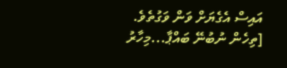އައިސް އެގެޔަށް ވަން ވަގުތެވެ.
[ތިހެން ނުބުނޭ ބައްޕާ...މިހާރު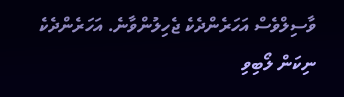ވާސިލްވެސް އަހަރެންދެކެ ޖެހިލުންވާނެ. އަހަރެންދެކެ ނިކަން ލޯބިވި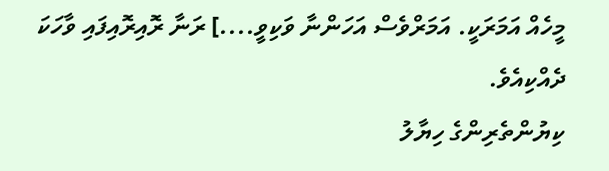މީހެއް އަމަރަކީ. އަމަރްވެސް އަހަންނާ ވަކިވީ....] ރަނާ ރޮއިރޮއިފައި ވާހަކަ ދެއްކިއެވެ.
ކިޔުންތެރިންގެ ހިޔާލު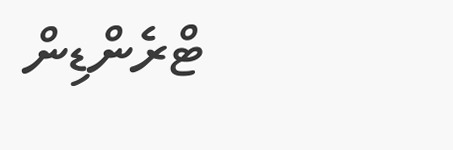ޓްރެންޑިން